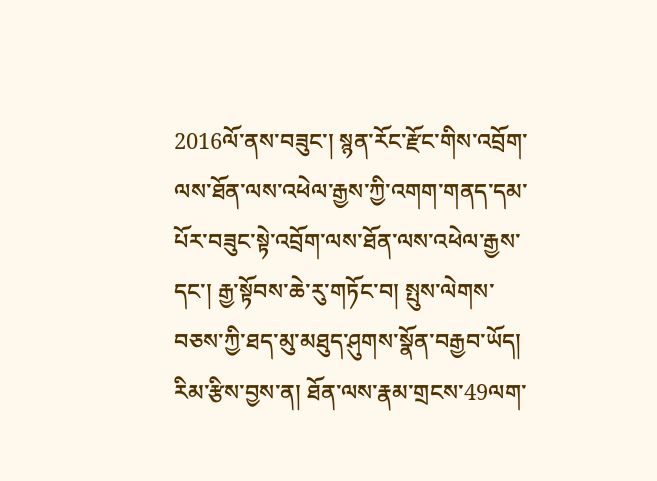2016ལོ་ནས་བཟུང་། སྙན་རོང་རྫོང་གིས་འབྲོག་ལས་ཐོན་ལས་འཕེལ་རྒྱས་ཀྱི་འགག་གནད་དམ་པོར་བཟུང་སྟེ་འབྲོག་ལས་ཐོན་ལས་འཕེལ་རྒྱས་དང་། རྒྱ་སྟོབས་ཆེ་རུ་གཏོང་བ། སྤུས་ལེགས་བཅས་ཀྱི་ཐད་མུ་མཐུད་ཤུགས་སྣོན་བརྒྱབ་ཡོད། རིམ་རྩིས་བྱས་ན། ཐོན་ལས་རྣམ་གྲངས་49ལག་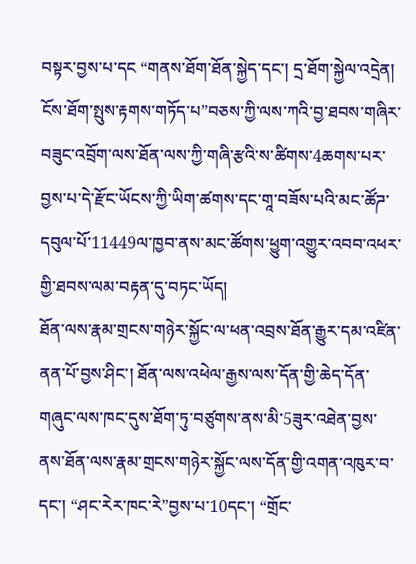བསྟར་བྱས་པ་དང “གནས་ཐོག་ཐོན་སྐྱེད་དང་། དྲ་ཐོག་སྐྱེལ་འདྲེན། ངོས་ཐོག་སྤུས་རྟགས་གཏོད་པ”བཅས་ཀྱི་ལས་ཀའི་བྱ་ཐབས་གཞིར་བཟུང་འབྲོག་ལས་ཐོན་ལས་ཀྱི་གཞི་རྩའི་ས་ཚིགས་4ཆགས་པར་བྱས་པ་དེ་རྫོང་ཡོངས་ཀྱི་ཡིག་ཚགས་དང་གཱ་བཟོས་པའི་མང་ཚོཌ་དབུལ་པོ་11449ལ་ཁྱབ་ནས་མང་ཚོགས་ཕྱུག་འགྱུར་འབབ་འཕར་གྱི་ཐབས་ལམ་བརྟན་དུ་བཏང་ཡོད།
ཐོན་ལས་རྣམ་གྲངས་གཉེར་སྐྱོང་ལ་ཕན་འབྲས་ཐོན་རྒྱུར་དམ་འཛིན་ནན་པོ་བྱས་ཤིང་། ཐོན་ལས་འཕེལ་རྒྱས་ལས་དོན་གྱི་ཆེད་དོན་གཞུང་ལས་ཁང་དུས་ཐོག་ཏུ་བཙུགས་ནས་མི་5ཟུར་འཐེན་བྱས་ནས་ཐོན་ལས་རྣམ་གྲངས་གཉེར་སྐྱོང་ལས་དོན་གྱི་འགན་འཁུར་བ་དང་། “ཤང་རེར་ཁང་རེ”བྱས་པ་10དང་། “གྲོང་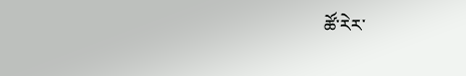ཚོ་རེར་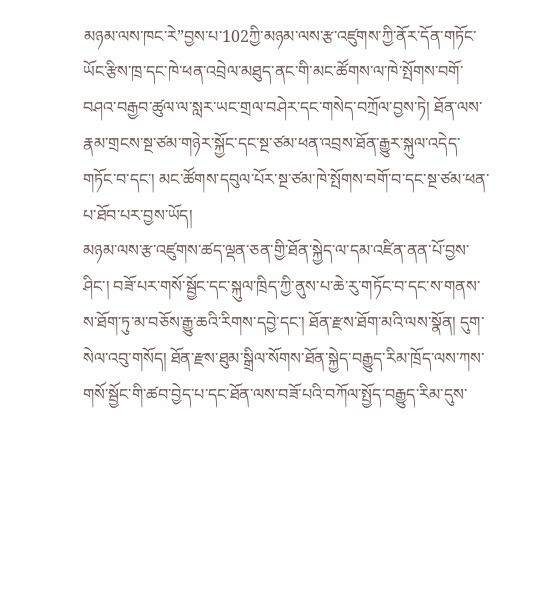མཉམ་ལས་ཁང་རེ”བྱས་པ་102ཀྱི་མཉམ་ལས་རྩ་འཛུགས་ཀྱི་ནོར་དོན་གཏོང་ཡོང་རྩིས་ཁྲ་དང་ཁེ་ཕན་འབྲེལ་མཐུད་ནང་གི་མང་ཚོགས་ལ་ཁེ་སྤོགས་བགོ་བཤའ་བརྒྱབ་ཚུལ་ལ་སླར་ཡང་གྲལ་བཤེར་དང་གསེད་བཀྲོལ་བྱས་ཏེ། ཐོན་ལས་རྣམ་གྲངས་སྔ་ཙམ་གཉེར་སྐྱོང་དང་སྔ་ཙམ་ཕན་འབྲས་ཐོན་རྒྱུར་སྐུལ་འདེད་གཏོང་བ་དང་། མང་ཚོགས་དབུལ་པོར་སྔ་ཙམ་ཁེ་སྤོགས་བགོ་བ་དང་སྔ་ཙམ་ཕན་པ་ཐོབ་པར་བྱས་ཡོད།
མཉམ་ལས་རྩ་འཛུགས་ཚད་ལྡན་ཅན་གྱི་ཐོན་སྐྱེད་ལ་དམ་འཛིན་ནན་པོ་བྱས་ཤིང་། བཟོ་པར་གསོ་སྦྱོང་དང་སྐུལ་ཁྲིད་ཀྱི་ནུས་པ་ཆེ་རུ་གཏོང་བ་དང་ས་གནས་ས་ཐོག་ཏུ་མ་བཅོས་རྒྱུ་ཆའི་རིགས་དབྱེ་དང་། ཐོན་རྫས་ཐོག་མའི་ལས་སྣོན། དུག་སེལ་འབུ་གསོད། ཐོན་རྫས་ཐུམ་སྒྲིལ་སོགས་ཐོན་སྐྱེད་བརྒྱུད་རིམ་ཁྲོད་ལས་ཀས་གསོ་སྦྱོང་གི་ཚབ་བྱེད་པ་དང་ཐོན་ལས་བཟོ་པའི་བཀོལ་སྤྱོད་བརྒྱུད་རིམ་དུས་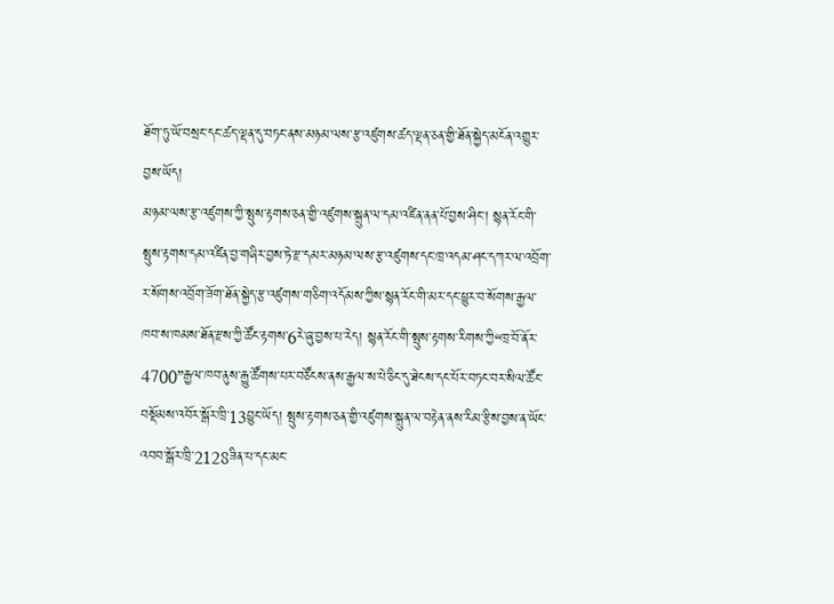ཐོག་ཏུ་ཡོ་བསྲང་དང་ཚད་ལྡན་དུ་བཏང་ནས་མཉམ་ལས་རྩ་འཛུགས་ཚད་ལྡན་ཅན་གྱི་ཐོན་སྐྱེད་མངོན་འགྱུར་བྱས་ཡོད།
མཉམ་ལས་རྩ་འཛུགས་ཀྱི་སྤུས་རྟགས་ཅན་གྱི་འཛུགས་སྐྲུན་ལ་དམ་འཛིན་ནན་པོ་བྱས་ཤིང་། སྙན་རོང་གི་སྤུས་རྟགས་དམ་འཛིན་བྱ་གཞིར་བྱས་ཏེ་རྫ་དམར་མཉམ་ལས་རྩ་འཛུགས་དང་ཁྲ་འདམ་ཤང་དཀར་ལ་འབྲོག་ར་སོགས་འབྲོག་ཟོག་ཐོན་སྐྱེད་རྩ་འཛུགས་གཅིག་འདོམས་ཀྱིས་སྙན་རོང་གི་མར་དང་ཕྱུར་བ་སོགས་རྒྱལ་ཁབ་ས་ཁམས་ཐོན་རྫས་ཀྱི་ཚོང་རྟགས་6རེ་ཞུ་བྱས་པ་རེད། སྙན་རོང་གི་སྤུས་རྟགས་རིགས་ཀྱི“ཁྲ་བོ་ནོར་4700”རྒྱལ་ཁབ་ནུས་རྒྱུ་ཚོགས་པར་བཙོངས་ནས་རྒྱལ་ས་པེ་ཅིང་དུ་ཐེངས་དང་པོར་བཏང་བར་སིལ་ཚོང་བསྡོམས་འབོར་སྒོར་ཁྲི་13བྱུང་ཡོད། སྤུས་རྟགས་ཅན་གྱི་འཛུགས་སྐྲུན་ལ་བརྟེན་ནས་རིམ་རྩིས་བྱས་ན་ཡོང་འབབ་སྒོར་ཁྲི་2128ཟིན་པ་དང་མང་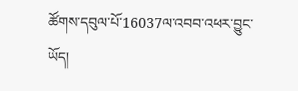ཚོགས་དབུལ་པོ་16037ལ་འབབ་འཕར་བྱུང་ཡོད།